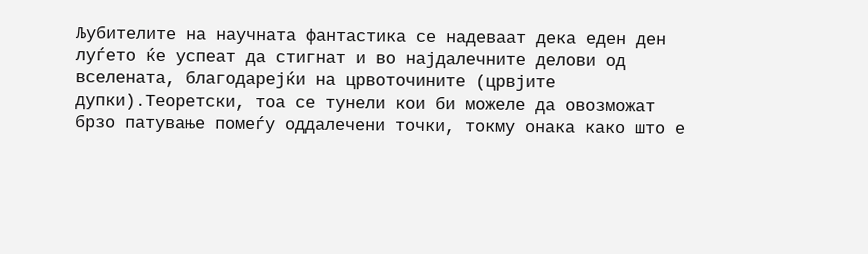Љубителите на научната фантастика се надеваат дека еден ден луѓето ќе успеат да стигнат и во најдалечните делови од вселената, благодарејќи на црвоточините (црвјите дупки).Теоретски, тоа се тунели кои би можеле да овозможат брзо патување помеѓу оддалечени точки, токму онака како што е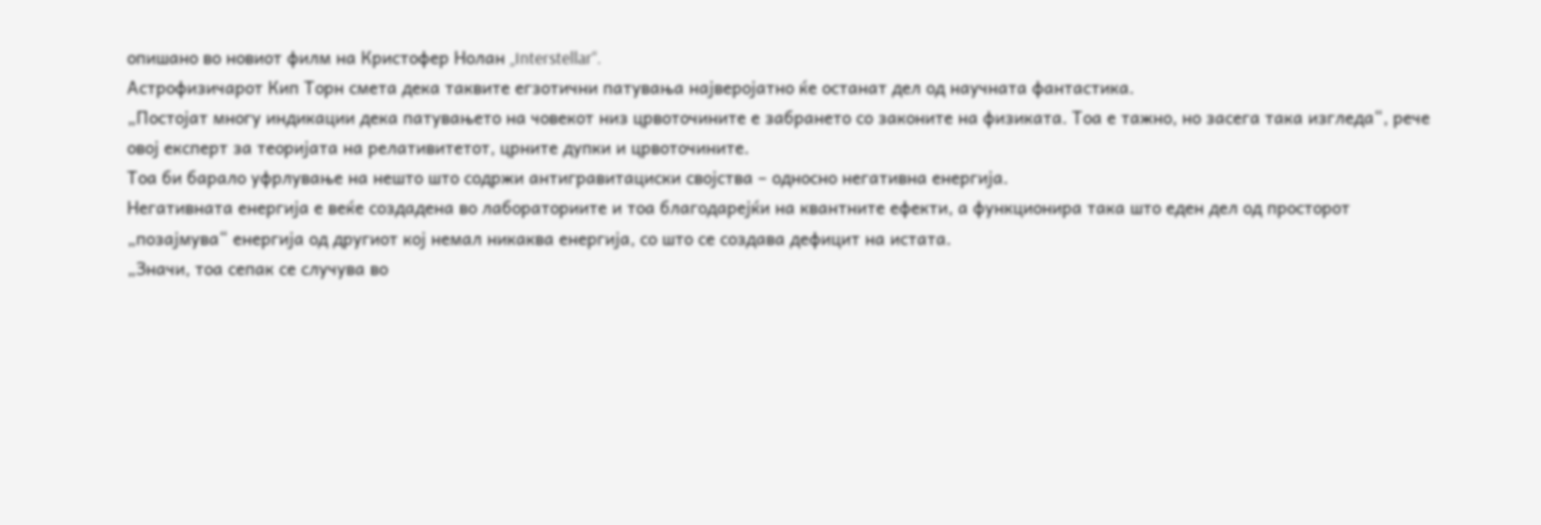опишано во новиот филм на Кристофер Нолан „Interstellar“.
Астрофизичарот Кип Торн смета дека таквите егзотични патувања најверојатно ќе останат дел од научната фантастика.
„Постојат многу индикации дека патувањето на човекот низ црвоточините е забрането со законите на физиката. Тоа е тажно, но засега така изгледа“, рече овој експерт за теоријата на релативитетот, црните дупки и црвоточините.
Тоа би барало уфрлување на нешто што содржи антигравитациски својства – односно негативна енергија.
Негативната енергија е веќе создадена во лабораториите и тоа благодарејќи на квантните ефекти, а функционира така што еден дел од просторот „позајмува“ енергија од другиот кој немал никаква енергија, со што се создава дефицит на истата.
„Значи, тоа сепак се случува во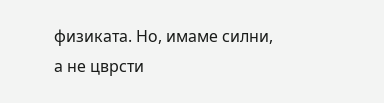физиката. Но, имаме силни, а не цврсти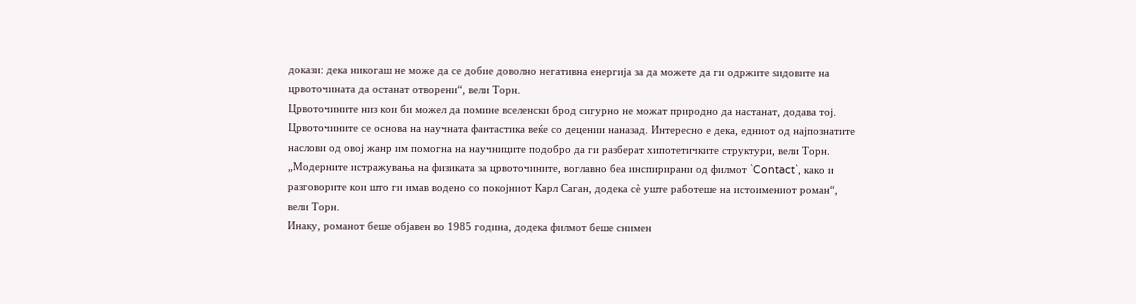докази: дека никогаш не може да се добие доволно негативна енергија за да можете да ги одржите ѕидовите на црвоточината да останат отворени“, вели Торн.
Црвоточините низ кои би можел да помине вселенски брод сигурно не можат природно да настанат, додава тој.
Црвоточините се основа на научната фантастика веќе со децении наназад. Интересно е дека, едниот од најпознатите наслови од овој жанр им помогна на научниците подобро да ги разберат хипотетичките структури, вели Торн.
„Модерните истражувања на физиката за црвоточините, воглавно беа инспирирани од филмот `Contact`, како и разговорите кои што ги имав водено со покојниот Карл Саган, додека сѐ уште работеше на истоимениот роман“, вели Торн.
Инаку, романот беше објавен во 1985 година, додека филмот беше снимен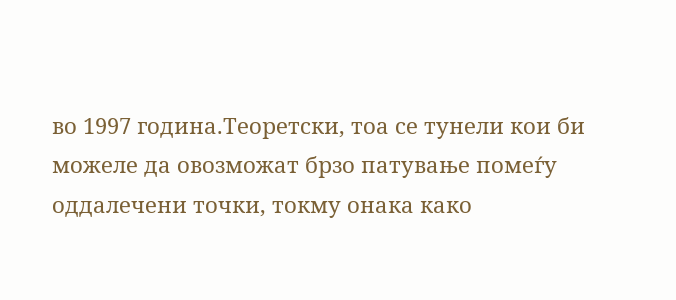во 1997 година.Теоретски, тоа се тунели кои би можеле да овозможат брзо патување помеѓу оддалечени точки, токму онака како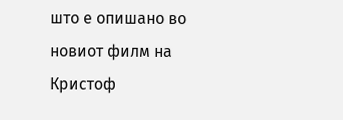што е опишано во новиот филм на Кристоф